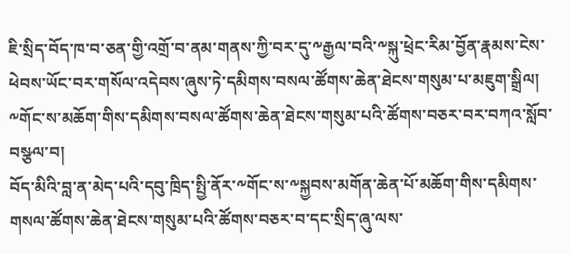ཇི་སྲིད་བོད་ཁ་བ་ཅན་གྱི་འགྲོ་བ་ནམ་གནས་ཀྱི་བར་དུ་༸རྒྱལ་བའི་༸སྐུ་ཕྲེང་རིམ་བྱོན་རྣམས་ངེས་ཕེབས་ཡོང་བར་གསོལ་འདེབས་ཞུས་ཏེ་དམིགས་བསལ་ཚོགས་ཆེན་ཐེངས་གསུམ་པ་མཇུག་སྒྲིལ།
༸གོང་ས་མཆོག་གིས་དམིགས་བསལ་ཚོགས་ཆེན་ཐེངས་གསུམ་པའི་ཚོགས་བཅར་བར་བཀའ་སློབ་བསྩལ་བ།
བོད་མིའི་བླ་ན་མེད་པའི་དབུ་ཁྲིད་སྤྱི་ནོར་༸གོང་ས་༸སྐྱབས་མགོན་ཆེན་པོ་མཆོག་གིས་དམིགས་གསལ་ཚོགས་ཆེན་ཐེངས་གསུམ་པའི་ཚོགས་བཅར་བ་དང་སྲིད་ཞུ་ལས་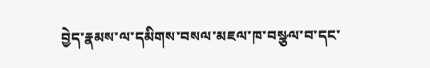བྱེད་རྣམས་ལ་དམིགས་བསལ་མཇལ་ཁ་བསྩལ་བ་དང་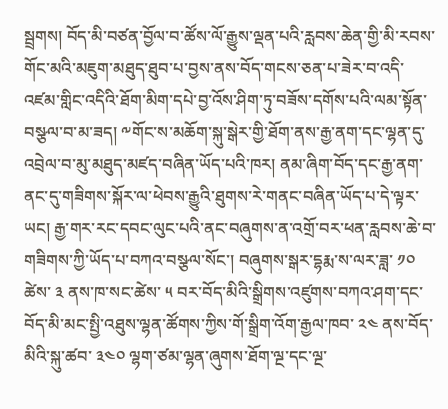སྦྲགས། བོད་མི་བཙན་བྱོལ་བ་ཚོས་ལོ་རྒྱུས་ལྡན་པའི་རླབས་ཆེན་གྱི་མི་རབས་གོང་མའི་མཇུག་མཐུད་ཐུབ་པ་བྱས་ནས་བོད་གངས་ཅན་པ་ཟེར་བ་འདི་འཛམ་གླིང་འདིའི་ཐོག་མིག་དཔེ་བྱ་འོས་ཤིག་ཏུ་བཟོས་དགོས་པའི་ལམ་སྟོན་བསྩལ་བ་མ་ཟད། ༸གོང་ས་མཆོག་སྐུ་སྒེར་གྱི་ཐོག་ནས་རྒྱ་ནག་དང་ལྷན་དུ་འབྲེལ་བ་མུ་མཐུད་མཛད་བཞིན་ཡོད་པའི་ཁར། ནམ་ཞིག་བོད་དང་རྒྱ་ནག་ནང་དུ་གཟིགས་སྐོར་ལ་ཕེབས་རྒྱུའི་ཐུགས་རེ་གནང་བཞིན་ཡོད་པ་དེ་ལྟར་ཡང། རྒྱ་གར་རང་དབང་ལུང་པའི་ནང་བཞུགས་ན་འགྲོ་བར་ཕན་རླབས་ཆེ་བ་གཟིགས་ཀྱི་ཡོད་པ་བཀའ་བསྩལ་སོང་། བཞུགས་སྒར་དྷརྨ་ས་ལར་ཟླ་ ༡༠ ཚེས་ ༣ ནས་ཁ་སང་ཚེས་ ༥ བར་བོད་མིའི་སྒྲིགས་འཛུགས་བཀའ་ཤག་དང་བོད་མི་མང་སྤྱི་འཐུས་ལྷན་ཚོགས་ཀྱིས་གོ་སྒྲིག་འོག་རྒྱལ་ཁབ་ ༢༤ ནས་བོད་མིའི་སྐུ་ཚབ་ ༣༤༠ ལྷག་ཙམ་ལྷན་ཞུགས་ཐོག་ལྔ་དང་ལྔ་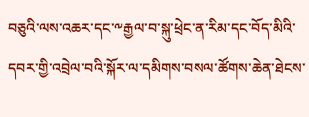བཅུའི་ལས་འཆར་དང་༸རྒྱལ་བ་སྐུ་ཕྲེང་ན་རིམ་དང་བོད་མིའི་དབར་གྱི་འབྲེལ་བའི་སྐོར་ལ་དམིགས་བསལ་ཚོགས་ཆེན་ཐེངས་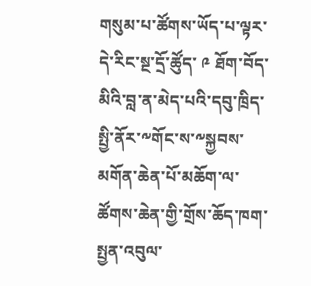གསུམ་པ་ཚོགས་ཡོད་པ་ལྟར་དེ་རིང་སྔ་དྲོ་ཚོུད་ ༩ ཐོག་བོད་མིའི་བླ་ན་མེད་པའི་དབུ་ཁྲིད་སྤྱི་ནོར་༸གོང་ས་༸སྐྱབས་མགོན་ཆེན་པོ་མཆོག་ལ་ཚོགས་ཆེན་གྱི་གྲོས་ཆོད་ཁག་སྤྱན་འབུལ་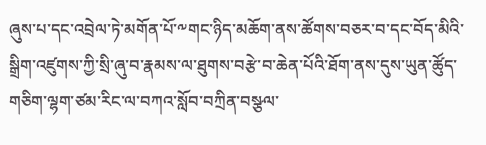ཞུས་པ་དང་འབྲེལ་ཏེ་མགོན་པོ་༸གང་ཉིད་མཆོག་ནས་ཚོགས་བཅར་བ་དང་བོད་མིའི་སྒྲིག་འཛུགས་ཀྱི་སྲི་ཞུ་བ་རྣམས་ལ་ཐུགས་བརྩེ་བ་ཆེན་པོའི་ཐོག་ནས་དུས་ཡུན་ཚོུད་གཅིག་ལྷག་ཙམ་རིང་ལ་བཀའ་སློབ་བཀྲིན་བསྩལ་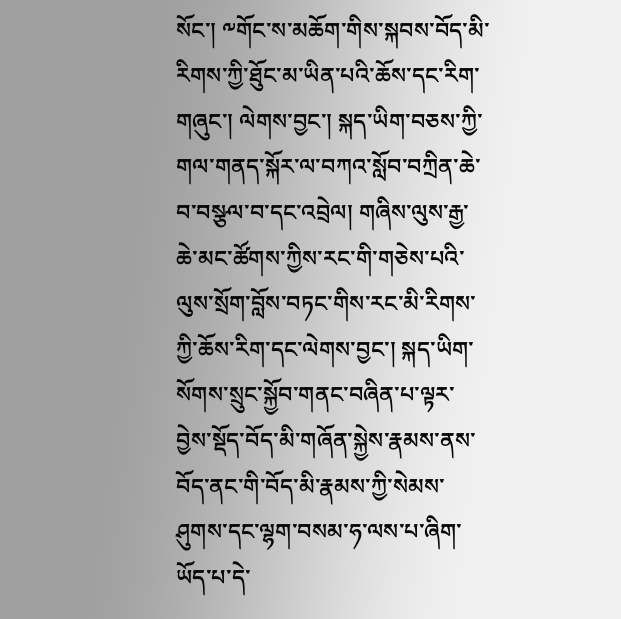སོང་། ༸གོང་ས་མཆོག་གིས་སྐབས་བོད་མི་རིགས་ཀྱི་ཐོུང་མ་ཡིན་པའི་ཆོས་དང་རིག་གཞུང་། ལེགས་བྱང་། སྐད་ཡིག་བཅས་ཀྱི་གལ་གནད་སྐོར་ལ་བཀའ་སློབ་བཀྲིན་ཆེ་བ་བསྩལ་བ་དང་འབྲེལ། གཞིས་ལུས་རྒྱ་ཆེ་མང་ཚོགས་ཀྱིས་རང་གི་གཅེས་པའི་ལུས་སྲོག་བློས་བཏང་གིས་རང་མི་རིགས་ཀྱི་ཆོས་རིག་དང་ལེགས་བྱང་། སྐད་ཡིག་སོགས་སྲུང་སྐྱོབ་གནང་བཞིན་པ་ལྟར་བྱེས་སྡོད་བོད་མི་གཞོན་སྐྱེས་རྣམས་ནས་བོད་ནང་གི་བོད་མི་རྣམས་ཀྱི་སེམས་ཤུགས་དང་ལྷག་བསམ་ཧ་ལས་པ་ཞིག་ཡོད་པ་དེ་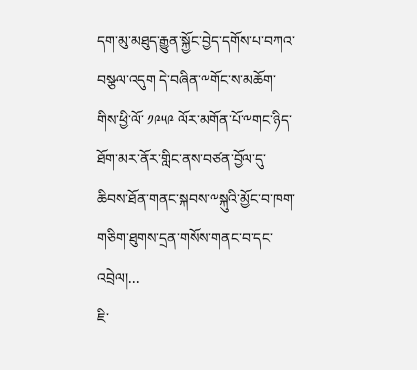དག་མུ་མཐུད་རྒྱུན་སྐྱོང་བྱེད་དགོས་པ་བཀའ་བསྩལ་འདུག དེ་བཞིན་༸གོང་ས་མཆོག་གིས་ཕྱི་ལོ་ ༡༩༥༩ ལོར་མགོན་པོ་༸གང་ཉིད་ཐོག་མར་ནོར་གླིང་ནས་བཙན་བྱོལ་དུ་ཆིབས་ཐོན་གནང་སྐབས་༸སྐུའི་མྱོང་བ་ཁག་གཅིག་ཐུགས་དྲན་གསོས་གནང་བ་དང་འབྲེལ།...
ཇི་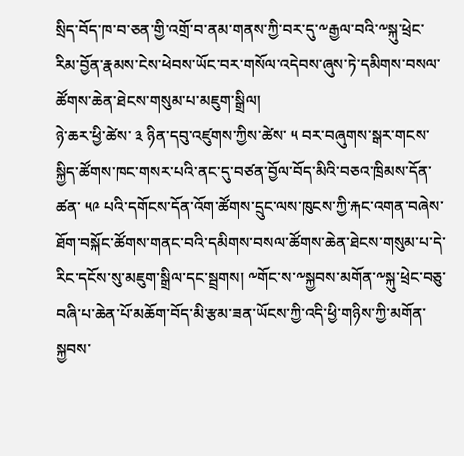སྲིད་བོད་ཁ་བ་ཅན་གྱི་འགྲོ་བ་ནམ་གནས་ཀྱི་བར་དུ་༸རྒྱལ་བའི་༸སྐུ་ཕྲེང་རིམ་བྱོན་རྣམས་ངེས་ཕེབས་ཡོང་བར་གསོལ་འདེབས་ཞུས་ཏེ་དམིགས་བསལ་ཚོགས་ཆེན་ཐེངས་གསུམ་པ་མཇུག་སྒྲིལ།
ཉེ་ཆར་ཕྱི་ཚེས་ ༣ ཉིན་དབུ་འཛུགས་ཀྱིས་ཚེས་ ༥ བར་བཞུགས་སྒར་གངས་སྐྱིད་ཚོགས་ཁང་གསར་པའི་ནང་དུ་བཙན་བྱོལ་བོད་མིའི་བཅའ་ཁྲིམས་དོན་ཚན་ ༥༩ པའི་དགོངས་དོན་འོག་ཚོགས་དྲུང་ལས་ཁུངས་ཀྱི་རྐང་འགན་བཞེས་ཐོག་བསྐོང་ཚོགས་གནང་བའི་དམིགས་བསལ་ཚོགས་ཆེན་ཐེངས་གསུམ་པ་དེ་རིང་དངོས་སུ་མཇུག་སྒྲིལ་དང་སྦྲགས། ༸གོང་ས་༸སྐྱབས་མགོན་༸སྐུ་ཕྲེང་བཅུ་བཞི་པ་ཆེན་པོ་མཆོག་བོད་མི་རྩམ་ཟན་ཡོངས་ཀྱི་འདི་ཕྱི་གཉིས་ཀྱི་མགོན་སྐྱབས་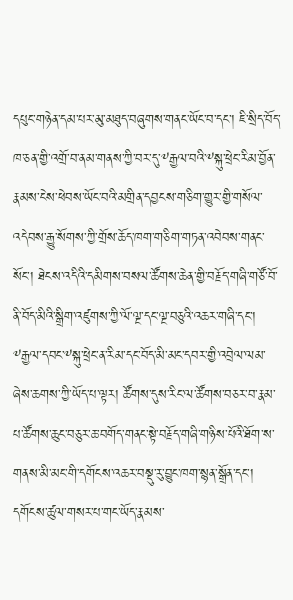དཔུང་གཉེན་དམ་པར་མུ་མཐུད་བཞུགས་གནང་ཡོང་བ་དང་། ཇི་སྲིད་བོད་ཁ་ཅན་གྱི་འགྲོ་བ་ནམ་གནས་ཀྱི་བར་དུ་༸རྒྱལ་བའི་༸སྐུ་ཕྲེང་རིམ་བྱོན་རྣམས་ངེས་ཕེབས་ཡོང་བའི་མགྲིན་དབྱངས་གཅིག་གྱུར་གྱི་གསོལ་འདེབས་རྒྱུ་སོགས་ཀྱི་གྲོས་ཆོད་ཁག་གཅིག་གཏན་འབེབས་གནང་སོང་། ཐེངས་འདིའི་དམིགས་བསལ་ཚོགས་ཆེན་གྱི་བརྗོད་གཞི་གཙོ་བོ་ནི་བོད་མིའི་སྒྲིག་འཛུགས་ཀྱི་ལོ་ལྔ་དང་ལྔ་བཅུའི་འཆར་གཞི་དང་། ༸རྒྱལ་དབང་༸སྐུ་ཕྲེང་ན་རིམ་དང་བོད་མི་མང་དབར་གྱི་འབྲེལ་ལམ་ཞེས་ཆགས་ཀྱི་ཡོད་པ་ལྟར། ཚོགས་དུས་རིང་ལ་ཚོགས་བཅར་བ་རྣམ་པ་ཚོགས་ཆུང་བཅུར་ཆ་བགོད་གནང་སྟེ་བརྗོད་གཞི་གཉིས་པོའི་ཐོག་ས་གནས་མི་མང་གི་དགོངས་འཆར་བསྡུ་རུ་བྱུང་ཁག་སྙན་སྒྲོན་དང་། དགོངས་ཚུལ་གསར་པ་གང་ཡོད་རྣམས་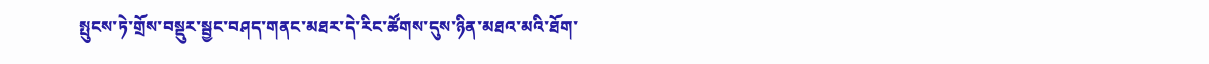སྤུངས་ཏེ་གྲོས་བསྡུར་སྦྱང་བཤད་གནང་མཐར་དེ་རིང་ཚོགས་དུས་ཉིན་མཐའ་མའི་ཐོག་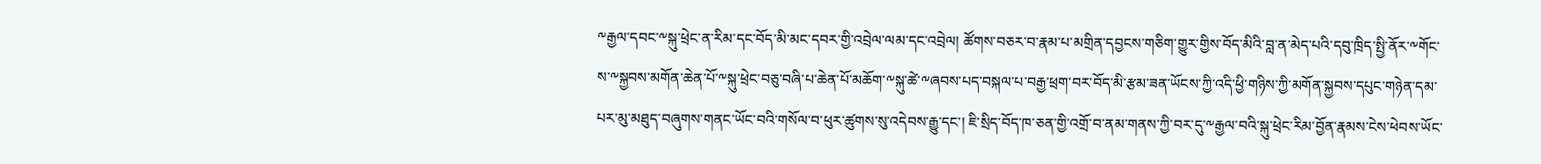༸རྒྱལ་དབང་༸སྐུ་ཕྲེང་ན་རིམ་དང་བོད་མི་མང་དབར་གྱི་འབྲེལ་ལམ་དང་འབྲེལ། ཚོགས་བཅར་བ་རྣམ་པ་མགྲིན་དབྱངས་གཅིག་གྱུར་གྱིས་བོད་མིའི་བླ་ན་མེད་པའི་དབུ་ཁྲིད་སྤྱི་ནོར་༸གོང་ས་༸སྐྱབས་མགོན་ཆེན་པོ་༸སྐུ་ཕྲེང་བཅུ་བཞི་པ་ཆེན་པོ་མཆོག་༸སྐུ་ཚེ་༸ཞབས་པད་བསྐལ་པ་བརྒྱ་ཕྲག་བར་བོད་མི་རྩམ་ཟན་ཡོངས་ཀྱི་འདི་ཕྱི་གཉིས་ཀྱི་མགོན་སྐྱབས་དཔུང་གཉེན་དམ་པར་མུ་མཐུད་བཞུགས་གནང་ཡོང་བའི་གསོལ་བ་ཕུར་ཚུགས་སུ་འདེབས་རྒྱུ་དང་། ཇི་སྲིད་བོད་ཁ་ཅན་གྱི་འགྲོ་བ་ནམ་གནས་ཀྱི་བར་དུ་༸རྒྱལ་བའི་སྐུ་ཕྲེང་རིམ་བྱོན་རྣམས་ངེས་ཕེབས་ཡོང་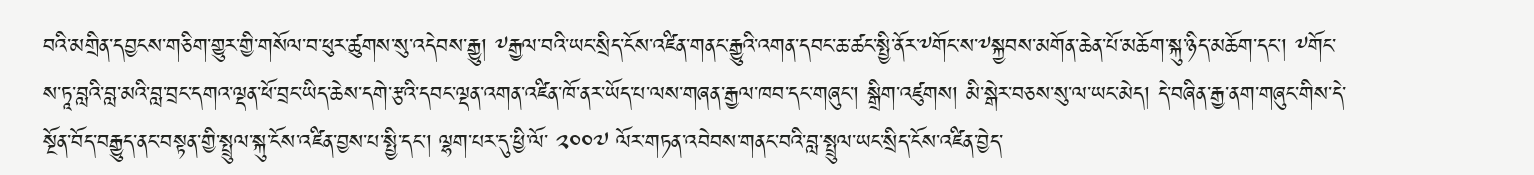བའི་མགྲིན་དབྱངས་གཅིག་གྱུར་གྱི་གསོལ་བ་ཕུར་ཚུགས་སུ་འདེབས་རྒྱུ། ༸རྒྱལ་བའི་ཡང་སྲིད་ངོས་འཛིན་གནང་རྒྱུའི་འགན་དབང་ཆ་ཚང་སྤྱི་ནོར་༸གོང་ས་༸སྐྱབས་མགོན་ཆེན་པོ་མཆོག་སྐུ་ཉིད་མཆོག་དང་། ༸གོང་ས་ཏཱ་བླའི་བླ་མའི་བླ་བྲང་དགའ་ལྡན་ཕོ་བྲང་ཡིད་ཆེས་དགེ་རྩའི་དབང་ལྡན་འགན་འཛིན་ཁོ་ནར་ཡོད་པ་ལས་གཞན་རྒྱལ་ཁབ་དང་གཞུང་། སྒྲིག་འཛུགས། མི་སྒེར་བཅས་སུ་ལ་ཡང་མེད། དེ་བཞིན་རྒྱ་ནག་གཞུང་གིས་དེ་སྔོན་བོད་བརྒྱུད་ནང་བསྟན་གྱི་སྤྲུལ་སྐུ་ངོས་འཛིན་བྱས་པ་སྤྱི་དང་། ལྷག་པར་དུ་ཕྱི་ལོ་ ༢༠༠༧ ལོར་གཏན་འབེབས་གནང་བའི་བླ་སྤྲུལ་ཡང་སྲིད་ངོས་འཛིན་བྱེད་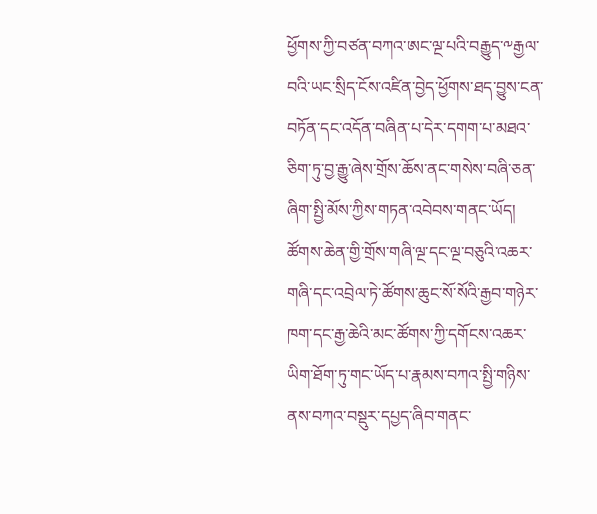ཕྱོགས་ཀྱི་བཙན་བཀའ་ཨང་ལྔ་པའི་བརྒྱུད་༸རྒྱལ་བའི་ཡང་སྲིད་ངོས་འཛིན་བྱེད་ཕྱོགས་ཐད་བྱུས་ངན་བཏོན་དང་འདོན་བཞིན་པ་དེར་དགག་པ་མཐའ་ཅིག་ཏུ་བྱ་རྒྱུ་ཞེས་གྲོས་ཆོས་ནང་གསེས་བཞི་ཅན་ཞིག་སྤྱི་མོས་ཀྱིས་གཏན་འབེབས་གནང་ཡོད།   ཚོགས་ཆེན་གྱི་གྲོས་གཞི་ལྔ་དང་ལྔ་བཅུའི་འཆར་གཞི་དང་འབྲེལ་ཏེ་ཚོགས་ཆུང་སོ་སོའི་རྒྱབ་གཉེར་ཁག་དང་རྒྱ་ཆེའི་མང་ཚོགས་ཀྱི་དགོངས་འཆར་ཡིག་ཐོག་ཏུ་གང་ཡོད་པ་རྣམས་བཀའ་སྤྱི་གཉིས་ནས་བཀའ་བསྡུར་དཔྱད་ཞིབ་གནང་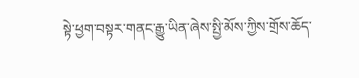སྟེ་ཕྱག་བསྟར་གནང་རྒྱུ་ཡིན་ཞེས་སྤྱི་མོས་ཀྱིས་གྲོས་ཆོད་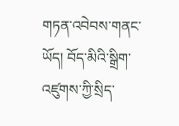གཏན་འབེབས་གནང་ཡོད། བོད་མིའི་སྒྲིག་འཛུགས་ཀྱི་སྲིད་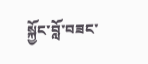སྐྱོང་བློ་བཟང་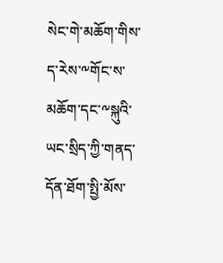སེང་གེ་མཆོག་གིས་ད་རེས་༸གོང་ས་མཆོག་དང་༸སྐུའི་ཡང་སྲིད་ཀྱི་གནད་དོན་ཐོག་སྤྱི་མོས་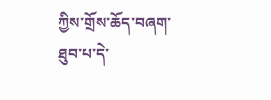ཀྱིས་གྲོས་ཆོད་བཞག་ཐུབ་པ་དེ་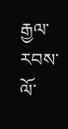རྒྱལ་རབས་ལོ་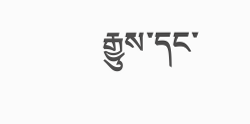རྒྱུས་དང་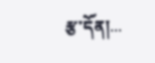རྩ་དོན།...